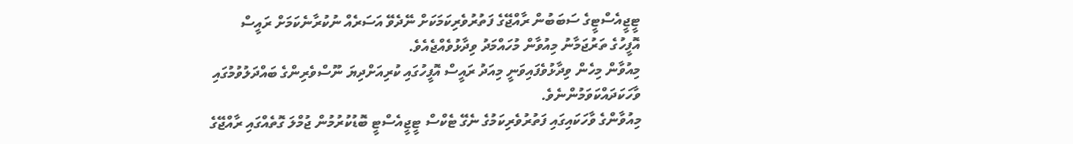ޓީޖީއެސްޓީގެ ސަބަބުން ރާއްޖޭގެ ފަތުރުވެރިކަމަކަށް ނޭދެވޭ އަސަރެއް ނުކުރާނެކަމަށް ރައީސް އޮފީހުގެ ތަރުޖަމާނު މިއުވާން މުހައްމަދު ވިދާޅުވެއްޖެއެވެ.
މިއުވާން މިހެން ވިދާޅުވެފައިވަނީ މިއަދު ރައީސް އޮފީހުގައި ކުރިއަށްދިޔަ ނޫސްވެރިންގެ ބައްދަލުވުމުގައި ވާހަކަދައްކަވަމުންނެވެ.
މިއުވާންގެ ވާހަކައިގައި ފަތުރުވެރިކަމުގެ ނެގޭ ޓެކްސް ޓީޖީއެސްޓީ ބޮޑުކުރުމުން ޖުމްލަ ގޮތެއްގައި ރާއްޖޭގެ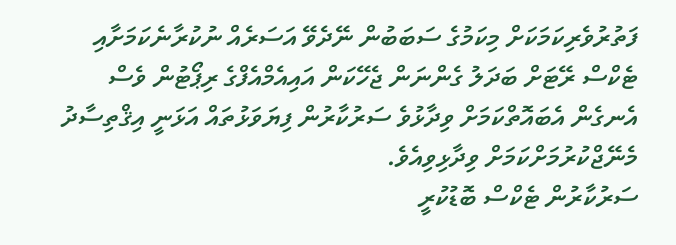ފަތުރުވެރިކަމަކަށް މިކަމުގެ ސަބަބުން ނޭދެވޭ އަސަރެއް ނުކުރާނެކަމަށާއި ޓެކްސް ރޭޓަށް ބަދަލު ގެންނަން ޖެހޭކަން އައިއެމްއެފްގެ ރިޕޯޓުން ވެސް އެނގެން އެބައޮތްކަމަށް ވިދާޅުވެ ސަރުކާރުން ފިޔަވަޅުތައް އަޅަނީ އިޤްތިސާދު މެނޭޖްކުރުމަށްކަމަށް ވިދާޅިވިއެވެ.
ސަރުކާރުން ޓެކްސް ބޮޑުކުރީ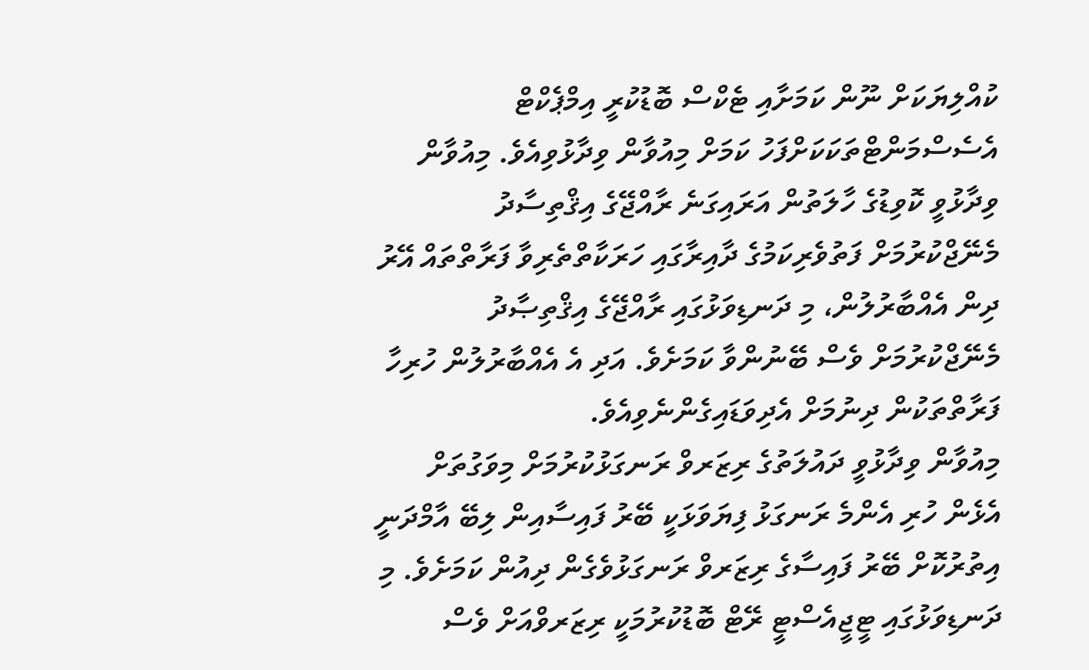ކުއްލިޔަކަށް ނޫން ކަމަށާއި ޓެކްސް ބޮޑުކުރީ އިމްޕެކްޓް އެސެސްމަންޓްތަކަކަށްފަހު ކަމަށް މިއުވާން ވިދާޅުވިއެވެ. މިއުވާން ވިދާޅުވީ ކޮވިޑުގެ ހާލަތުން އަރައިގަނެ ރާއްޖޭގެ އިޤްތިސާދު މެނޭޖްކުރުމަށް ފަތުވެރިކަމުގެ ދާއިރާގައި ހަރަކާތްތެރިވާ ފަރާތްތައް އޭރު ދިން އެއްބާރުލުން، މި ދަނޑިވަޅުގައި ރާއްޖޭގެ އިޤްތިޞާދު މެނޭޖްކުރުމަށް ވެސް ބޭނުންވާ ކަމަށެވެ. އަދި އެ އެއްބާރުލުން ހުރިހާ ފަރާތްތަކުން ދިނުމަށް އެދިވަޑައިގެންނެވިއެވެ.
މިއުވާން ވިދާޅުވީ ދައުލަތުގެ ރިޒަރވް ރަނގަޅުކުރުމަށް މިވަގުތަށް އެޅެން ހުރި އެންމެ ރަނގަޅު ފިޔަވަޅަކީ ބޭރު ފައިސާއިން ލިބޭ އާމްދަނީ އިތުރުކޮށް ބޭރު ފައިސާގެ ރިޒަރވް ރަނގަޅުވެގެން ދިއުން ކަމަށެވެ. މި ދަނޑިވަޅުގައި ޓީޖީއެސްޓީ ރޭޓް ބޮޑުކުރުމަކީ ރިޒަރވްއަށް ވެސް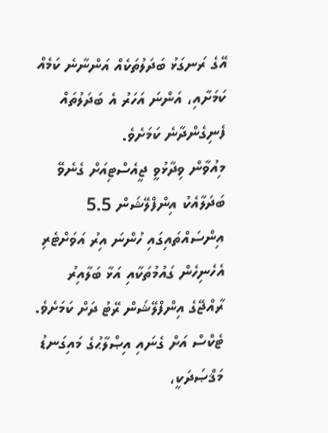އޭގެ ރަނގަޅު ބަދަލުތަކެއް އަންނާނެ ކަމެއް ކަމަށާއި، އަންނަ އަހަރު އެ ބަދަލުތައް ފެނިގެންދާނެ ކަމަށެވެ.
މިއުވާން ވިދާޅުވީ ޖީއެސްޓިއަށް ގެނެވޭ ބަދަލާއެކު އިންފްލޭޝަން 5.5 އިންސައްތައިގައި ހުންނަ އިރު އަވަށްޓެރި އެހެނިހެން ގައުމުތަކާއި އަޅާ ބަލާއިރު ރާއްޖޭގެ އިންފްލޭޝަން ރޭޓު ދަށް ކަމަށެވެ.
ޓެކްސް އަށް ގެނައި އިޞްލާޙުގެ މައިގަނޑު މަޤްޞަދަކީ،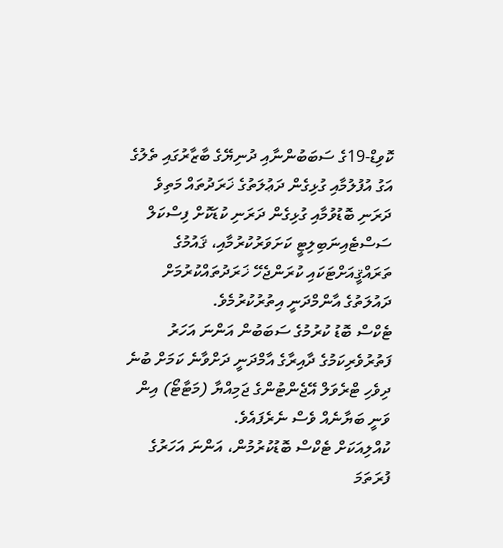ކޮވިޑް-19ގެ ސަބަބުންނާއި ދުނިޔޭގެ ބާޒާރުގައި ތެލުގެ އަގު އުފުލުމާއި ގުޅިގެން ދަޢުލަތުގެ ޚަރަދުތައް މަތިވެ ދަރަނި ބޮޑުވުމާއި ގުޅިގެން ދަރަނި ކުޑަކޮށް ފިސްކަލް ސަސްޓެއިނަބިލިޓީ ކަށަވަރުކުރުމާއި، ޤައުމުގެ ތަރައްޤީއަށްޓަކައި ކުރަންޖެހޭ ޚަރަދުތައްކުރުމަށް ދައުލަތުގެ އާންމްދަނީ އިތުރުކުރުމެވެ.
ޓެކްސް ބޮޑު ކުރުމުގެ ސަބަބުން އަންނަ އަހަރު ފަތުރުވެރިކަމުގެ ދާއިރާގެ އާމްދަނީ ދަށްވާނެ ކަމަށް ބުނެ ދިވެހި ޓްރެވަލް އޭޖެންޓުންގެ ޖަމިއްޔާ (މަޓާޓޯ) އިން ވަނީ ބަޔާނެއް ވެސް ނެރެފައެވެ.
ކުއްލިއަކަށް ޓެކްސް ބޮޑުކުރުމުން، އަންނަ އަހަރުގެ ފުރަތަމަ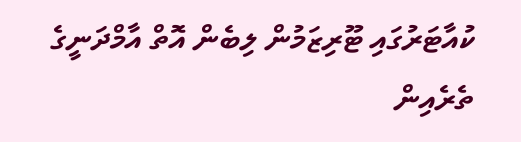ކުއާޓަރުގައި ޓޫރިޒަމުން ލިބެން އޮތް އާމްދަނީގެ ތެރެއިން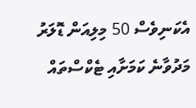އެކަނިވެސް 50 މިލިއަން ޑޮލަރު މަދުވާނެ ކަމަށާއި ޓެކްސްތައް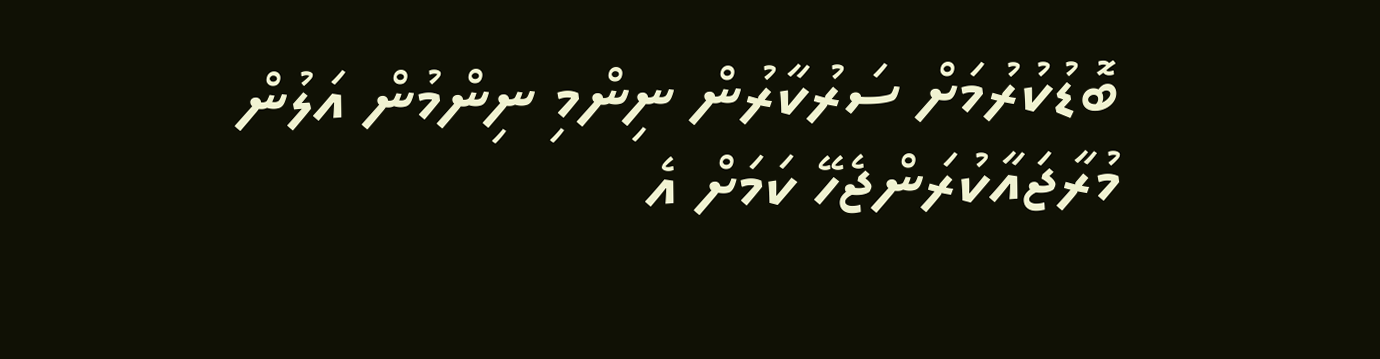ބޮޑުކުރުމަށް ސަރުކާރުން ނިންމި ނިންމުން އަލުން މުރާޖައާކުރަންޖެހޭ ކަމަށް އެ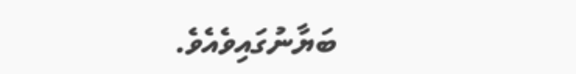ބަޔާނުގައިވެއެވެ.